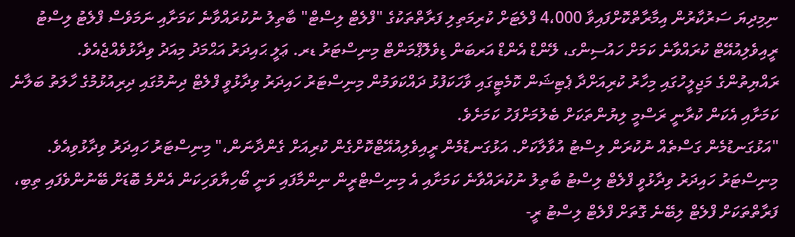ނިމިދިޔަ ސަރުކާރުން އިމާރާތްކޮށްފައިވާ 4،000 ފްލެޓަށް ކުރިމަތިލި ފަރާތްތަކުގެ "ފްލެޓް ލިސްޓް" ބާތިލު ނުކުރައްވާނެ ކަމަށާއި ނަމަވެސް ފްލެޓު ލިސްޓު ރީއިވެލިއުއޭޓް ކުރައްވާނެ ކަމަށް ހައުސިންގ، ލޭންޑް އެންޑް އަރބަން ޑިވެލޮޕްމަންޓް މިނިސްޓަރު ޑރ. ޢަލީ ޙައިދަރު އަޙްމަދު މިއަދު ވިދާޅުވެއްޖެއެވެ.
ރައްޔިތުންގެ މަޖިލީހުގައި މިހާރު ކުރިއަށްދާ ޕެޓިޝަން ކޮމެޓީގައި ވާހަކަފުޅު ދައްކަވަމުން މިނިސްޓަރު ހައިދަރު ވިދާޅުވީ ފްލެޓް ދިނުމުގައި ދިރިއުޅުމުގެ ހާލަތު ބަލާނެ ކަމަށާއި އެކަން ކުރާނީ ރަސްމީ ލިޔުންތަކަށް ބެލުމަށްފަހު ކަމަށެވެ.
"އަޅުގަނޑުމެން ގަސްތެއް ނުކުރަން ލިސްޓު އުވާލާކަށް. އަޅުގަނޑުމެން ރީއިވެލިއުއޭޓްކޮށްގެން ކުރިއަށް ގެންދާނަން،" މިނިސްޓަރު ހައިދަރު ވިދާޅުވިއެވެ.
މިނިސްޓަރު ހައިދަރު ވިދާޅުވީ ފްލެޓް ލިސްޓު ބާތިލު ނުކުރައްވާނެ ކަމަށާއި އެ މިނިސްޓްރީން ނިންމާފައި ވަނީ ބޯހިޔާވަހިކަން އެންމެ ބޮޑަށް ބޭނުންވެފައި ތިބި، ފަރާތްތަކަށް ފްލެޓް ލިބޭނެ ގޮތަށް ފްލެޓް ލިސްޓު ރީ-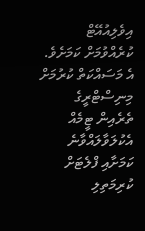އިވެލިއުއޭޓް ކުރެއްވުމަށް ކަމަށެވެ. އެ މަސައްކަތް ކުރުމަށް މިނިސްޓްރީގެ ތެރެއިން ޓީމެއް އެކުލަވާލައްވާނެ ކަމަށާއި ފްލެޓަށް ކުރިމަތިލި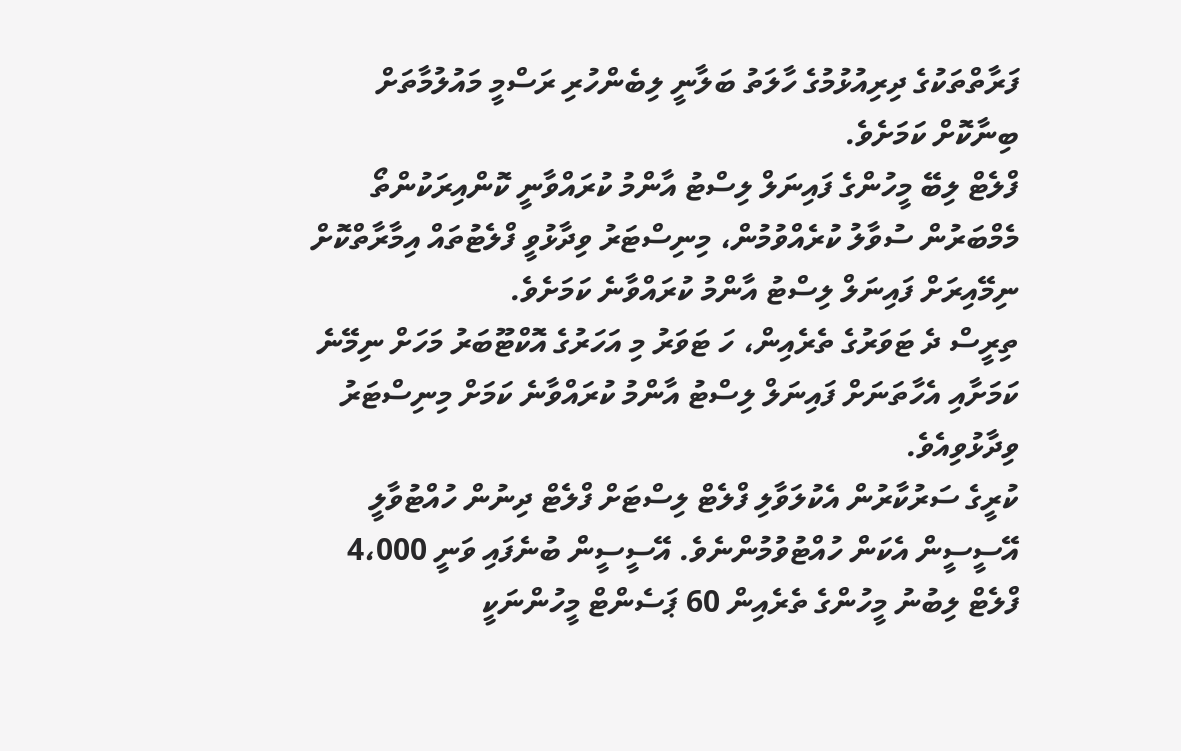ފަރާތްތަކުގެ ދިރިއުޅުމުގެ ހާލަތު ބަލާނީ ލިބެންހުރި ރަސްމީ މައުލުމާތަށް ބިނާކޮށް ކަމަށެވެ.
ފްލެޓް ލިބޭ މީހުންގެ ފައިނަލް ލިސްޓު އާންމު ކުރައްވާނީ ކޮންއިރަކުންތޯ މެމްބަރުން ސުވާލު ކުރެއްވުމުން، މިނިސްޓަރު ވިދާޅުވީ ފްލެޓުތައް އިމާރާތްކޮށް ނިމޭއިރަށް ފައިނަލް ލިސްޓު އާންމު ކުރައްވާނެ ކަމަށެވެ.
ތިރީސް ދެ ޓަވަރުގެ ތެރެއިން، ހަ ޓަވަރު މި އަހަރުގެ އޮކްޓޫބަރު މަހަށް ނިމޭނެ ކަމަށާއި އެހާތަނަށް ފައިނަލް ލިސްޓު އާންމު ކުރައްވާނެ ކަމަށް މިނިސްޓަރު ވިދާޅުވިއެވެ.
ކުރީގެ ސަރުކާރުން އެކުލަވާލި ފްލެޓް ލިސްޓަށް ފްލެޓް ދިނުން ހުއްޓުވާލީ އޭސީސީން އެކަން ހުއްޓުވުމުންނެވެ. އޭސީސީން ބުނެފައި ވަނީ 4،000 ފްލެޓް ލިބުނު މީހުންގެ ތެރެއިން 60 ޕަސެންޓް މީހުންނަކީ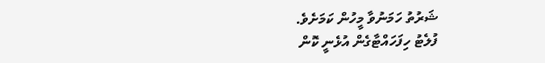ޝަރުތު ހަމަނުވާ މީހުން ކަމަށެވެ.
ފުލެޓު ހިފަހައްޓާގެން އުޅެނީ ކޮން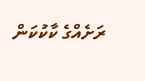ރަށެއްގެ ކާކުކަން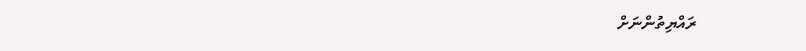ރައްޔިތުންނަށް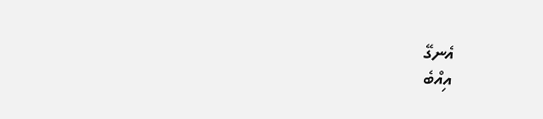އެނގޭ
އިއްބެ